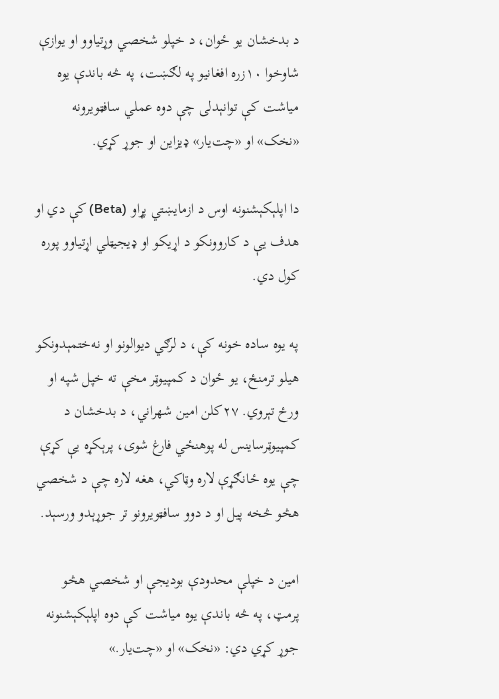د بدخشان یو ځوان، د خپلو شخصي وړتیاوو او یوازې شاوخوا ۱۰زره افغانيو په لګښت، په څه باندې یوه میاشت کې توانېدلی چې دوه عملي سافټویرونه «نخک» او «چت‌یار» ډیزاین او جوړ کړي.

دا اپلېکېشنونه اوس د ازمایښتي پړاو (Beta) کې دي او هدف یې د کاروونکو د اړیکو او ډیجیټلي اړتیاوو پوره کول دي.

په یوه ساده خونه کې، د لرګي دیوالونو او نه‌ختمېدونکو هیلو ترمنځ، یو ځوان د کمپیوټر مخې ته خپل شپه او ورځ تېروي. ۲۷کلن امین شهراني، د بدخشان د کمپیوټرساینس له پوهنځي فارغ شوی، پرېکړه یې کړې چې یوه ځانګړې لاره وټاکي، هغه لاره چې د شخصي هڅو څخه پیل او د دوو سافټویرونو تر جوړېدو ورسېد.

امین د خپلې محدودې بودیجې او شخصي هڅو پرمټ، په څه باندې یوه میاشت کې دوه اپلېکېشنونه جوړ کړي دي: «نخک» او «چت‌یار.»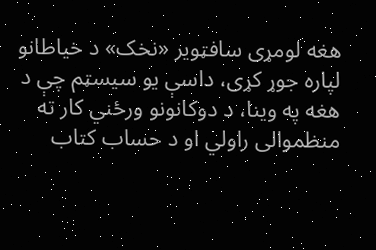هغه لومړی سافټویر «نخک» د خیاطانو لپاره جوړ کړی، داسې یو سیسټم چې د هغه په وینا، د دوکانونو ورځني کار ته منظموالی راولي او د حساب کتاب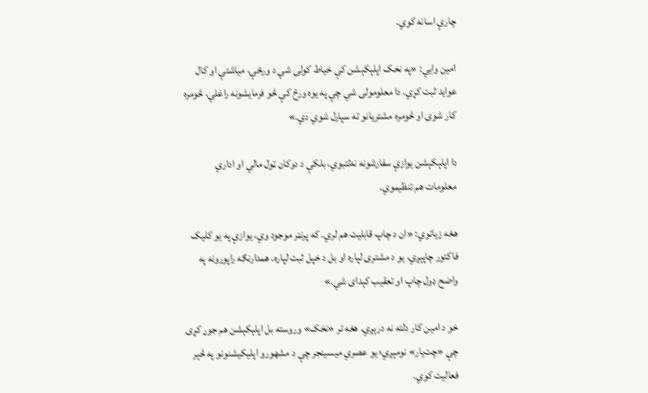چارې اسانه کوي.

امین وایي: «په نخک اپلېکېشن کې خیاط کولی شي د ورځې، میاشتې او کال عواید ثبت کړي. دا معلومولی شي چې په یوه ورځ کې څو فرمایشونه راغلي، څومره کار شوی او څومره مشتریانو ته سپارل شوي دي.»

دا اپلېکېشن یوازې سفارشونه نه‌ثتبوي، بلکې د دوکان ټول مالي او اداري معلومات هم تنظیموي.

هغه زیاتوي: «ان د چاپ قابلیت هم لري. که پرنټر موجود وي، یوازې په یو کلیک فاکتور چاپېږي، یو د مشتری لپاره او بل د خپل ثبت لپاره. همدارنګه راپورونه په واضح ډول چاپ او تعقیب کېدای شي.»

خو د امین کار دلته نه درېږي. هغه تر «نخک» وروسته بل اپلېکېشن هم جوړ کړی چې «چت‌یار» نومېږي؛ یو عصري میسینجر چې د مشهورو اپلیکیشنونو په څېر فعالیت کوي.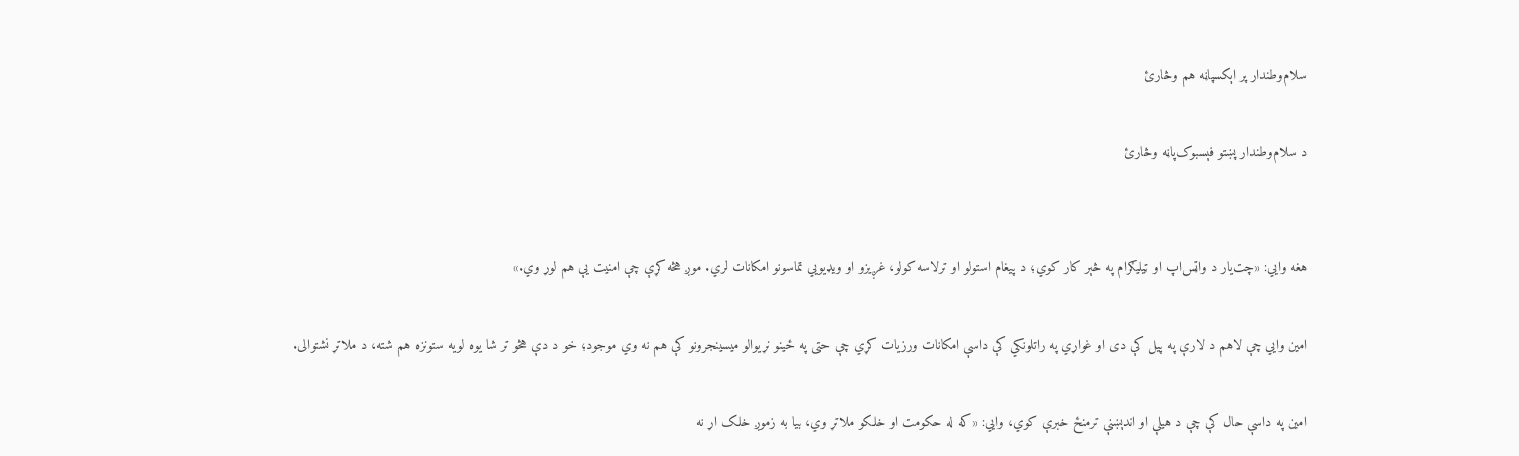سلام‌وطندار پر اېکسپاڼه هم وڅارئ

د سلام‌وطندار پښتو فېسبوک‌پاڼه وڅارئ


هغه وایي: «چت‌یار د واټس‌اپ او ټیلیګرام په څېر کار کوي؛ د پیغام استولو او ترلاسه کولو، غږیزو او ویډیويي تماسونو امکانات لري. موږ هڅه کړې چې امنیت یې هم لوړ وي.»

امین وایي چې لاهم د لارې په پیل کې دی او غواړي په راتلونکي کې داسې امکانات ورزیات کړي چې حتی په ځینو نړیوالو میسینجرونو کې هم نه وي موجود؛ خو د دې هڅو تر شا یوه لویه ستونزه هم شته، د ملاتړ نشتوالی.

امین په داسې حال کې چې د هیلې او اندېښنې ترمنځ خبرې کوي، وایي: «که له حکومت او خلکو ملاتړ وي، بیا به زموږ خلک اړ نه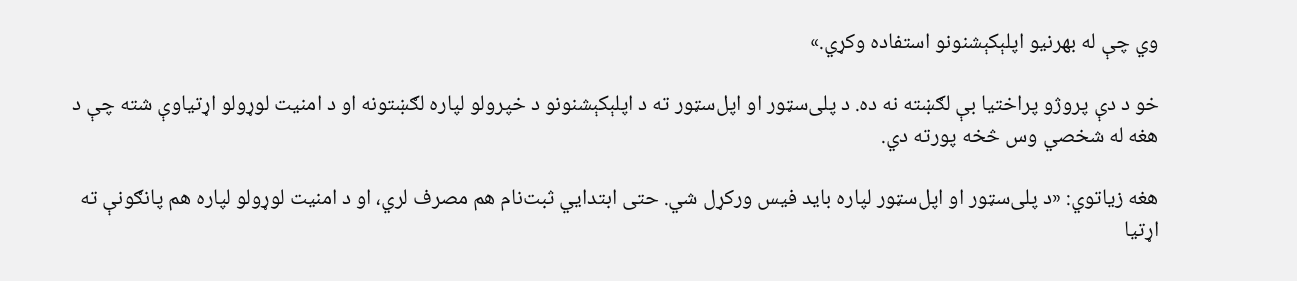وي چې له بهرنیو اپلېکېشنونو استفاده وکړي.»

خو د دې پروژو پراختیا بې لګښته نه ده. د پلی‌سټور او اپل‌سټور ته د اپلېکېشنونو د خپرولو لپاره لګښتونه او د امنیت لوړولو اړتیاوې شته چې د هغه له شخصي وس څخه پورته دي.

هغه زیاتوي: «د پلی‌سټور او اپل‌سټور لپاره باید فیس ورکړل شي. حتی ابتدایي ثبت‌نام هم مصرف لري، او د امنیت لوړولو لپاره هم پانګونې ته اړتیا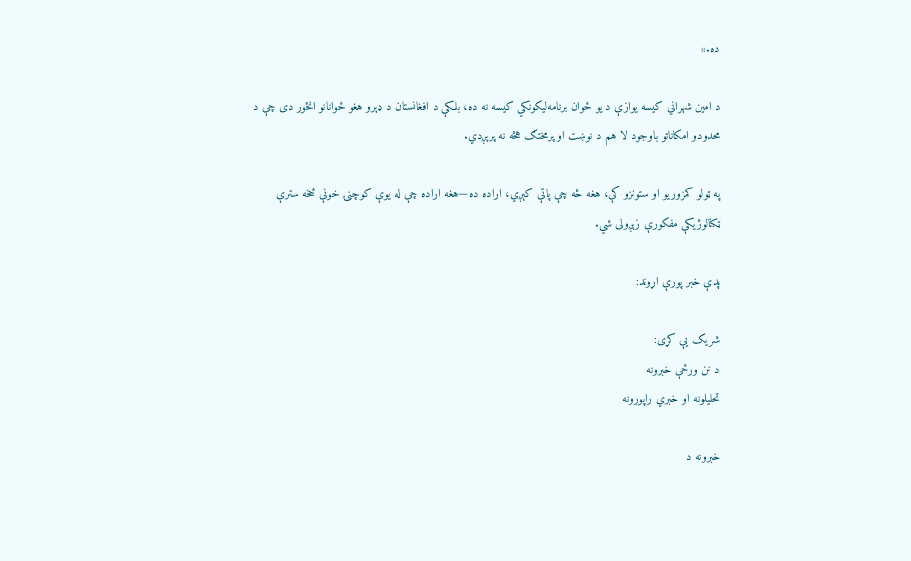ده.»

د امین شهراني کیسه یوازې د یو ځوان برنامه‌لیکونکي کیسه نه ده، بلکې د افغانستان د ډېرو هغو ځوانانو انځور دی چې د محدودو امکاناتو باوجود لا هم د نوښت او پرمختګ هڅه نه پرېږدي.

په ټولو کمزوریو او ستونزو کې، هغه څه چې پاتې کېږي، اراده ده—هغه اراده چې له یوې کوچنۍ خونې څخه سترې ټکنالوژیکې مفکورې زېږولی شي.

پدې خبر پورې اړوند:

شریک یې کړی:
د نن ورځې خبرونه
تحلیلونه او خبري راپورونه

خبرونه د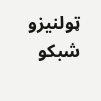ټولنیزو شبکو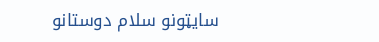سایټونو سلام دوستانو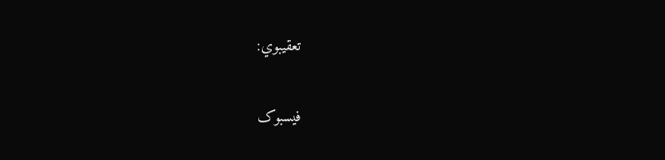تعقیبوي:

فیسبوک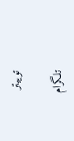توییتر

تلگرام